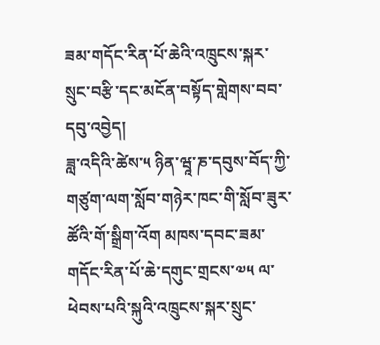ཟམ་གདོང་རིན་པོ་ཆེའི་འཁྲུངས་སྐར་སྲུང་བརྩི་དང་མངོན་བསྟོད་གླེགས་བབ་དབུ་འབྱེད།
ཟླ་འདིའི་ཚེས་༥ ཉིན་ཝཱ་ཎ་དབུས་བོད་ཀྱི་གཙུག་ལག་སློབ་གཉེར་ཁང་གི་སློབ་ཟུར་ཚོའི་གོ་སྒྲིག་འོག མཁས་དབང་ཟམ་གདོང་རིན་པོ་ཆེ་དགུང་གྲངས་༧༥ ལ་ཕེབས་པའི་སྐུའི་འཁྲུངས་སྐར་སྲུང་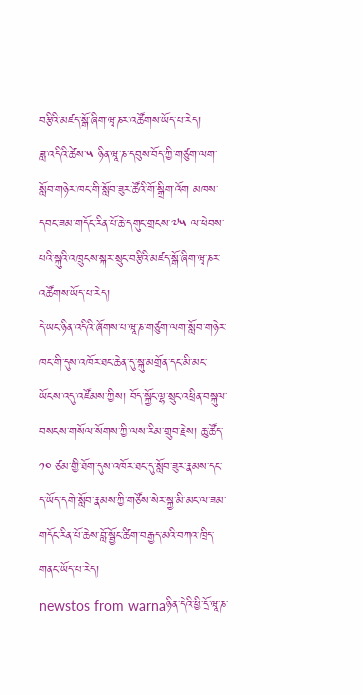བརྩིའི་མཛད་སྒོ་ཞིག་ཝྭ་ཎར་འཚོགས་ཡོད་པ་རེད།
ཟླ་འདིའི་ཚེས་༥ ཉིན་ཝཱ་ཎ་དབུས་བོད་ཀྱི་གཙུག་ལག་སློབ་གཉེར་ཁང་གི་སློབ་ཟུར་ཚོའི་གོ་སྒྲིག་འོག མཁས་དབང་ཟམ་གདོང་རིན་པོ་ཆེ་དགུང་གྲངས་༧༥ ལ་ཕེབས་པའི་སྐུའི་འཁྲུངས་སྐར་སྲུང་བརྩིའི་མཛད་སྒོ་ཞིག་ཝྭ་ཎར་འཚོགས་ཡོད་པ་རེད།
དེ་ཡང་ཉིན་འདིའི་ཞོགས་པ་ཝཱ་ཎ་གཙུག་ལག་སློབ་གཉེར་ཁང་གི་དུས་འཁོར་ཐང་ཆེན་དུ་སྐུ་མགྲོན་དང་མི་མང་ཡོངས་འདུ་འཛོམས་ཀྱིས། བོད་སྐྱོང་ལྷ་སྲུང་འཕྲིན་བསྐུལ་བསངས་གསོལ་སོགས་ཀྱི་ལས་རིམ་གྲུབ་རྗེས། ཆུ་ཚོད་༡༠ ཙམ་གྱི་ཐོག་དུས་འཁོར་ཐང་དུ་སློབ་ཟུར་རྣམས་དང་ད་ཡོད་དགེ་སློབ་རྣམས་ཀྱི་གཙོས་སེར་སྐྱ་མི་མང་ལ་ཟམ་གདོང་རིན་པོ་ཆེས་བློ་སྦྱོང་ཚིག་བརྒྱད་མའི་བཀའ་ཁྲིད་གནང་ཡོད་པ་རེད།
newstos from warnaཉིན་དེའི་ཕྱི་དྲོ་ཝཱ་ཎ་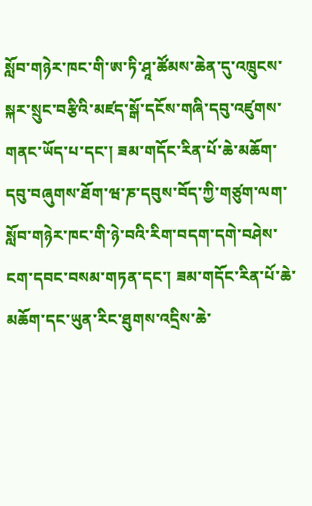སློབ་གཉེར་ཁང་གི་ཨ་ཏི་ཤཱ་ཚོམས་ཆེན་དུ་འཁྲུངས་སྐར་སྲུང་བརྩིའི་མཛད་སྒོ་དངོས་གཞི་དབུ་འཛུགས་གནང་ཡོད་པ་དང་། ཟམ་གདོང་རིན་པོ་ཆེ་མཆོག་དབུ་བཞུགས་ཐོག་ཝ་ཎ་དབུས་བོད་ཀྱི་གཙུག་ལག་སློབ་གཉེར་ཁང་གི་ཉེ་བའི་རིག་བདག་དགེ་བཤེས་ངག་དབང་བསམ་གཏན་དང་། ཟམ་གདོང་རིན་པོ་ཆེ་མཆོག་དང་ཡུན་རིང་ཐུགས་འདྲིས་ཆེ་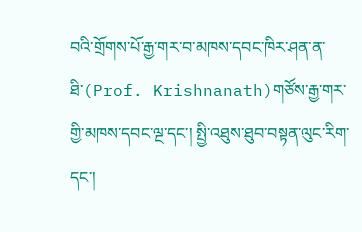བའི་གྲོགས་པོ་རྒྱ་གར་བ་མཁས་དབང་ཁིར་ཤན་ན་ཐི་(Prof. Krishnanath)གཙོས་རྒྱ་གར་གྱི་མཁས་དབང་ལྔ་དང་། སྤྱི་འཐུས་ཐུབ་བསྟན་ལུང་རིག་དང་།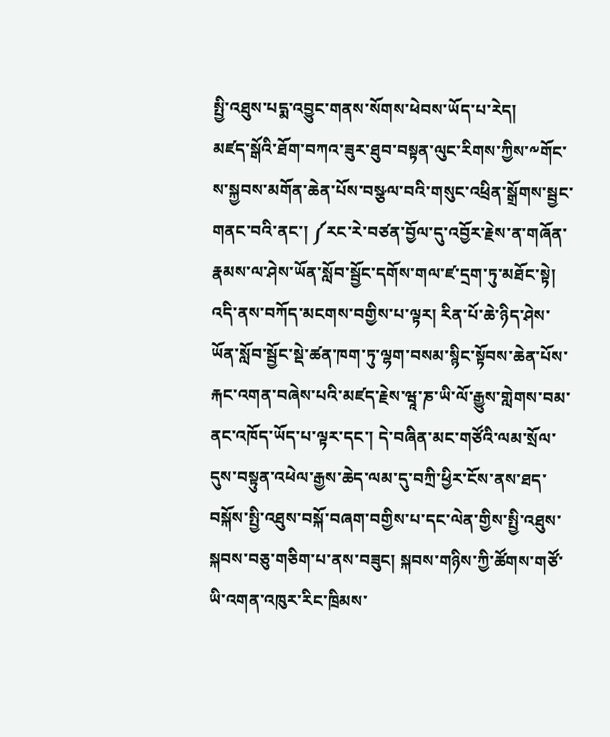སྤྱི་འཐུས་པདྨ་འབྱུང་གནས་སོགས་ཕེབས་ཡོད་པ་རེད།
མཛད་སྒོའི་ཐོག་བཀའ་ཟུར་ཐུབ་བསྟན་ལུང་རིགས་ཀྱིས་༸གོང་ས་སྐྱབས་མགོན་ཆེན་པོས་བསྩལ་བའི་གསུང་འཕྲིན་སྒྲོགས་སྦྱང་གནང་བའི་ནང་། ༼རང་རེ་བཙན་བྱོལ་དུ་འབྱོར་རྗེས་ན་གཞོན་རྣམས་ལ་ཤེས་ཡོན་སློབ་སྦྱོང་དགོས་གལ་ཛ་དྲག་ཏུ་མཐོང་སྟེ། འདི་ནས་བཀོད་མངགས་བགྱིས་པ་ལྟར། རིན་པོ་ཆེ་ཉིད་ཤེས་ཡོན་སློབ་སྦྱོང་སྡེ་ཚན་ཁག་ཏུ་ལྷག་བསམ་སྙིང་སྟོབས་ཆེན་པོས་རྐང་འགན་བཞེས་པའི་མཛད་རྗེས་ཝཱ་ཎ་ཡི་ལོ་རྒྱུས་གླེགས་བམ་ནང་འཁོད་ཡོད་པ་ལྟར་དང་། དེ་བཞིན་མང་གཙོའི་ལམ་སྲོལ་དུས་བསྟུན་འཕེལ་རྒྱས་ཆེད་ལམ་དུ་བཀྲི་ཕྱིར་ངོས་ནས་ཐད་བསྐོས་སྤྱི་འཐུས་བསྐོ་བཞག་བགྱིས་པ་དང་ལེན་གྱིས་སྤྱི་འཐུས་སྐབས་བཅུ་གཅིག་པ་ནས་བཟུང། སྐབས་གཉིས་ཀྱི་ཚོགས་གཙོ་ཡི་འགན་འཁུར་རིང་ཁྲིམས་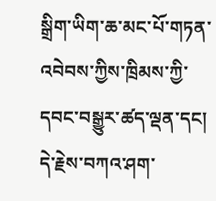སྒྲིག་ཡིག་ཆ་མང་པོ་གཏན་འབེབས་ཀྱིས་ཁྲིམས་ཀྱི་དབང་བསྒྱུར་ཚད་ལྡན་དང། དེ་རྗེས་བཀའ་ཤག་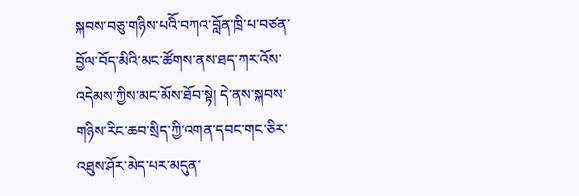སྐབས་བཅུ་གཉིས་པའིོ་བཀའ་བློན་ཁྲི་པ་བཙན་བྱོལ་བོད་མིའི་མང་ཚོགས་ནས་ཐད་ཀར་འོས་འདེམས་ཀྱིས་མང་མོས་ཐོབ་སྟེ། དེ་ནས་སྐབས་གཉིས་རིང་ཆབ་སྲིད་ཀྱི་འགན་དབང་གང་ཅིར་འཐུས་ཤོར་མེད་པར་མདུན་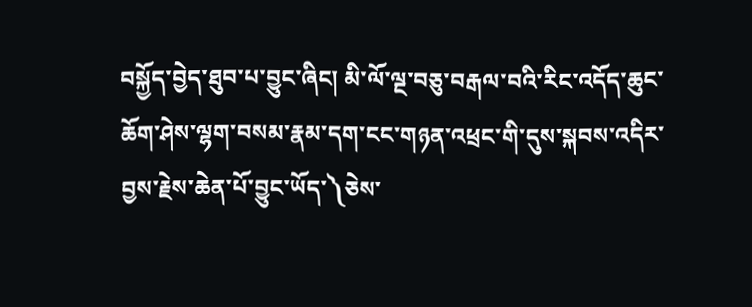བསྐྱོད་བྱེད་ཐུབ་པ་བྱུང་ཞིང། མི་ལོ་ལྔ་བཅུ་བརྒལ་བའི་རིང་འདོད་ཆུང་ཆོག་ཤེས་ལྷག་བསམ་རྣམ་དག་ངང་གཉན་འཕྲང་གི་དུས་སྐབས་འདིར་བྱས་རྗེས་ཆེན་པོ་བྱུང་ཡོད་༽ཅེས་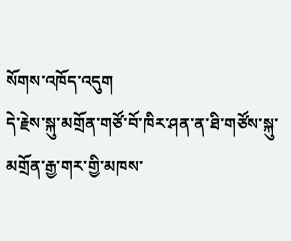སོགས་འཁོད་འདུག
དེ་རྗེས་སྐུ་མགྲོན་གཙོ་བོ་ཁིར་ཤན་ན་ཐི་གཙོས་སྐུ་མགྲོན་རྒྱ་གར་གྱི་མཁས་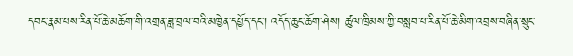དབང་རྣམ་པས་རིན་པོ་ཆེ་མཆོག་གི་འགྲན་ཟླ་བྲལ་བའི་མཁྱེན་དཔྱོད་དང་། འདོད་ཆུང་ཆོག་ཤེས། ཚུལ་ཁྲིམས་ཀྱི་བསླབ་པ་རིན་པོ་ཆེ་མིག་འབྲས་བཞིན་སྲུང་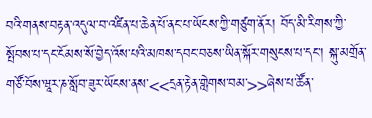བའི་གནས་བརྟན་འདུལ་བ་འཛིན་པ་ཆེན་པོ་ནང་པ་ཡོངས་ཀྱི་གཙུག་ནོར། བོད་མི་རིགས་ཀྱི་སྤོབས་པ་དང་ངོམས་སོ་བྱེད་འོས་པའི་མཁས་དབང་བཅས་ཡིན་སྐོར་གསུངས་པ་དང་། སྐུ་མགྲོན་གཙོ་བོས་ཝཱར་ཎ་སློབ་ཟུར་ཡོངས་ནས་<<དྲན་རྟེན་གླེགས་བམ་>>ཞེས་པ་ཚོན་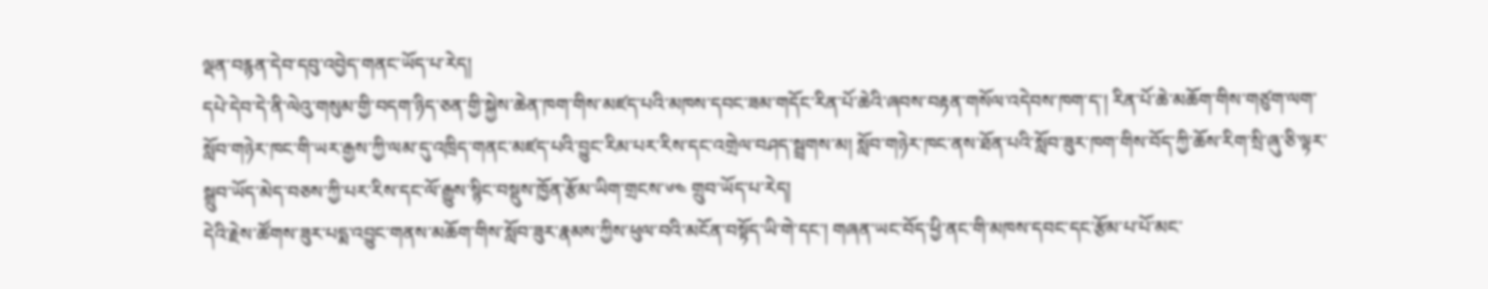ལྡན་བརྙན་དེབ་དབུ་འབྱེད་གནང་ཡོད་པ་རེད།
དཔེ་དེབ་དེ་ནི་ལེའུ་གསུམ་གྱི་བདག་ཉིད་ཅན་གྱི་སྐྱེས་ཆེན་ཁག་གིས་མཛད་པའི་མཁས་དབང་ཟམ་གདོང་རིན་པོ་ཆེའི་ཞབས་བརྟན་གསོལ་འདེབས་ཁག་ད་། རིན་པོ་ཆེ་མཆོག་གིས་གཙུག་ལག་སློབ་གཉེར་ཁང་གི་ཡར་རྒྱས་ཀྱི་ལམ་དུ་འཁྲིད་གནང་མཛད་པའི་བྱུང་རིམ་པར་རིས་དང་འགྲེལ་བཤད་སྦྲགས་མ། སློབ་གཉེར་ཁང་ནས་ཐོན་པའི་སློབ་ཟུར་ཁག་གིས་བོད་ཀྱི་ཆོས་རིག་སྲི་ཞུ་ཅི་ལྟར་སྒྲུབ་ཡོད་མེད་བཅས་ཀྱི་པར་རིས་དང་ལོ་རྒྱུས་སྙིང་བསྡུས་ཁྱོན་རྩོམ་ཡིག་གྲངས་༦༤ གྲུབ་ཡོད་པ་རེད།
དེའི་རྗེས་ཚོགས་ཟུར་པདྨ་འབྱུང་གནས་མཆོག་གིས་སློབ་ཟུར་རྣམས་ཀྱིས་ཕུལ་བའི་མངོན་བསྟོད་ཡི་གེ་དང་། གཞན་ཡང་བོད་ཕྱི་ནང་གི་མཁས་དབང་དང་རྩོམ་པ་པོ་མང་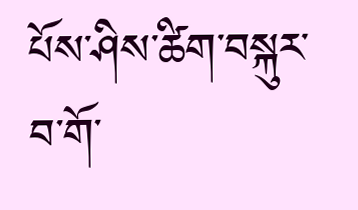པོས་ཤིས་ཚིག་བསྐུར་བ་གོ་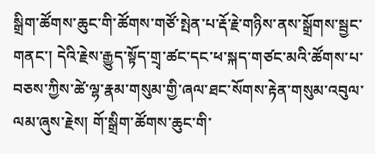སྒྲིག་ཚོགས་ཆུང་གི་ཚོགས་གཙོ་སྤེན་པ་རྡོ་རྗེ་གཉིས་ནས་སྒྲོགས་སྦྱང་གནང་། དེའི་རྗེས་རྒྱུད་སྟོད་གྲྭ་ཚང་དང་ཕ་སྐད་གཙང་མའི་ཚོགས་པ་བཅས་ཀྱིས་ཚེ་ལྷ་རྣམ་གསུམ་གྱི་ཞལ་ཐང་སོགས་རྟེན་གསུམ་འབུལ་ལམ་ཞུས་རྗེས། གོ་སྒྲིག་ཚོགས་ཆུང་གི་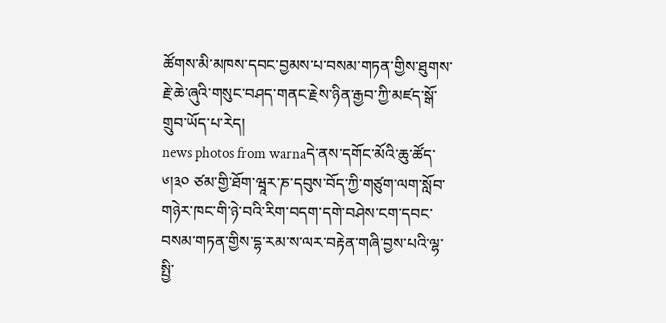ཚོགས་མི་མཁས་དབང་བྱམས་པ་བསམ་གཏན་གྱིས་ཐུགས་རྗེ་ཆེ་ཞུའི་གསུང་བཤད་གནང་རྗེས་ཉིན་རྒྱབ་ཀྱི་མཛད་སྒོ་གྲུབ་ཡོད་པ་རེད།
news photos from warnaདེ་ནས་དགོང་མོའི་ཆུ་ཚོད་༦།༣༠ ཙམ་གྱི་ཐོག་ཝཱར་ཎ་དབུས་བོད་ཀྱི་གཙུག་ལག་སློབ་གཉེར་ཁང་གི་ཉེ་བའི་རིག་བདག་དགེ་བཤེས་ངག་དབང་བསམ་གཏན་གྱིས་དྷ་རམ་ས་ལར་བརྟེན་གཞི་བྱས་པའི་ལྷ་སྤྱི་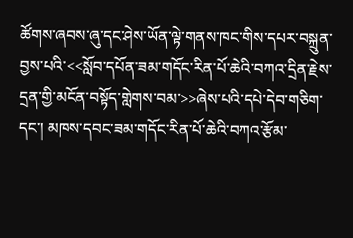ཚོགས་ཞབས་ཞུ་དང་ཤེས་ཡོན་ལྟེ་གནས་ཁང་གིས་དཔར་བསྐྲུན་བྱས་པའི་<<སློབ་དཔོན་ཟམ་གདོང་རིན་པོ་ཆེའི་བཀའ་དྲིན་རྗེས་དྲན་གྱི་མངོན་བསྟོད་གླེགས་བམ་>>ཞེས་པའི་དཔེ་དེབ་གཅིག་དང་། མཁས་དབང་ཟམ་གདོང་རིན་པོ་ཆེའི་བཀའ་རྩོམ་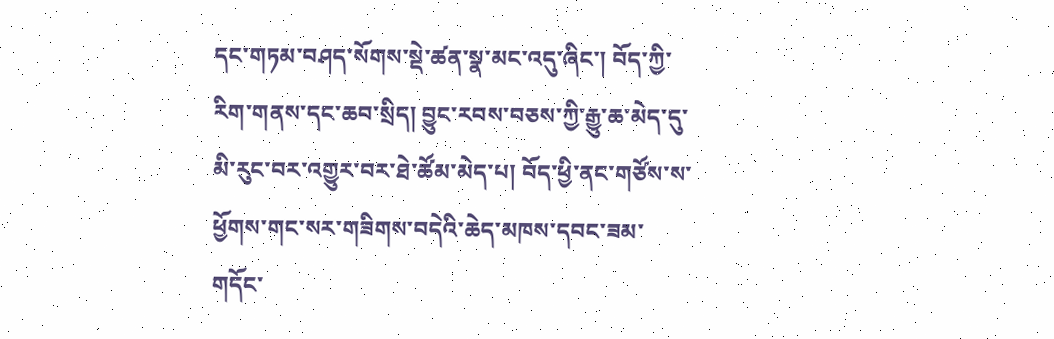དང་གཏམ་བཤད་སོགས་སྡེ་ཚན་སྣ་མང་འདུ་ཞིང་། བོད་ཀྱི་རིག་གནས་དང་ཆབ་སྲིད། བྱུང་རབས་བཅས་ཀྱི་རྒྱུ་ཆ་མེད་དུ་མི་རུང་བར་འགྱུར་བར་ཐེ་ཚོམ་མེད་པ། བོད་ཕྱི་ནང་གཙོས་ས་ཕྱོགས་གང་སར་གཟིགས་བདེའི་ཆེད་མཁས་དབང་ཟམ་གདོང་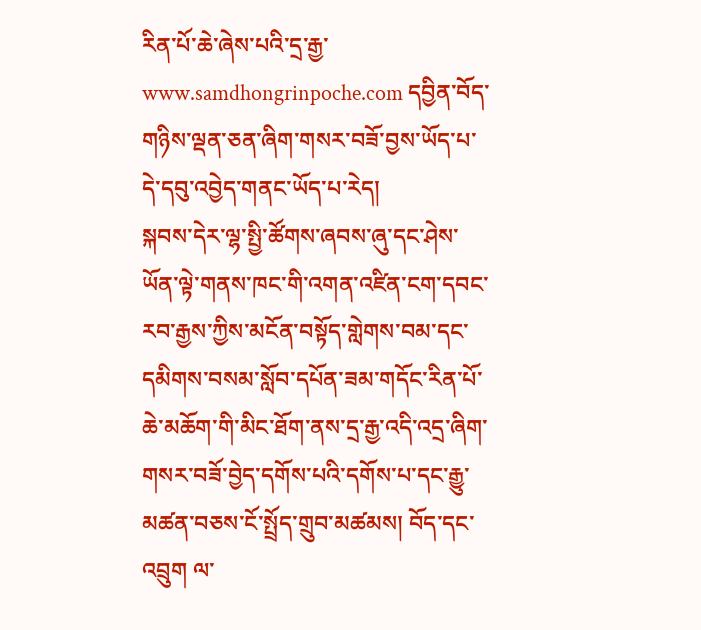རིན་པོ་ཆེ་ཞེས་པའི་དྲ་རྒྱ་www.samdhongrinpoche.com དབྱིན་བོད་གཉིས་ལྡན་ཅན་ཞིག་གསར་བཟོ་བྱས་ཡོད་པ་དེ་དབུ་འབྱེད་གནང་ཡོད་པ་རེད།
སྐབས་དེར་ལྷ་སྤྱི་ཚོགས་ཞབས་ཞུ་དང་ཤེས་ཡོན་ལྟེ་གནས་ཁང་གི་འགན་འཛིན་ངག་དབང་རབ་རྒྱས་ཀྱིས་མངོན་བསྟོད་གླེགས་བམ་དང་དམིགས་བསམ་སློབ་དཔོན་ཟམ་གདོང་རིན་པོ་ཆེ་མཆོག་གི་མིང་ཐོག་ནས་དྲ་རྒྱ་འདི་འདྲ་ཞིག་གསར་བཟོ་བྱེད་དགོས་པའི་དགོས་པ་དང་རྒྱུ་མཚན་བཅས་ངོ་སྤྲོད་གྲུབ་མཚམས། བོད་དང་འབྲུག ལ་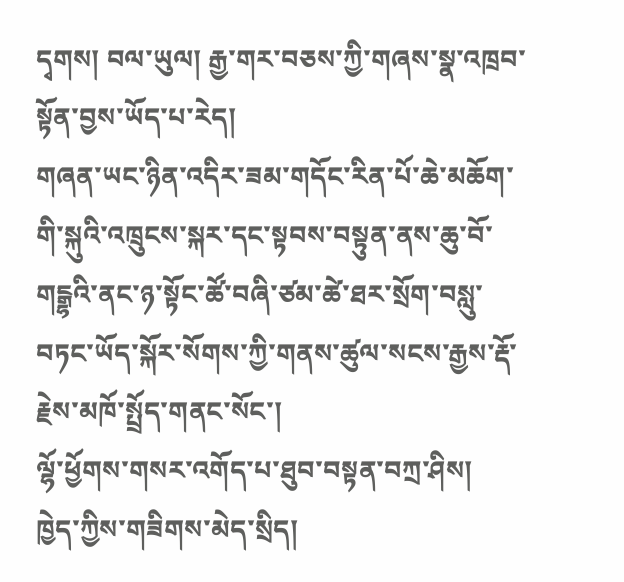དྭགས། བལ་ཡུལ། རྒྱ་གར་བཅས་ཀྱི་གཞས་སྣ་འཁྲབ་སྟོན་བྱས་ཡོད་པ་རེད།
གཞན་ཡང་ཉིན་འདིར་ཟམ་གདོང་རིན་པོ་ཆེ་མཆོག་གི་སྐུའི་འཁྲུངས་སྐར་དང་སྟབས་བསྟུན་ནས་ཆུ་བོ་གངྒྷའི་ནང་ཉ་སྟོང་ཚོ་བཞི་ཙམ་ཚེ་ཐར་སྲོག་བསླུ་བཏང་ཡོད་སྐོར་སོགས་ཀྱི་གནས་ཚུལ་སངས་རྒྱས་རྡོ་རྗེས་མཁོ་སྤྲོད་གནང་སོང་།
ལྷོ་ཕྱོགས་གསར་འགོད་པ་ཐུབ་བསྟན་བཀྲ་ཤིས།
ཁྱེད་ཀྱིས་གཟིགས་མེད་སྲིད།